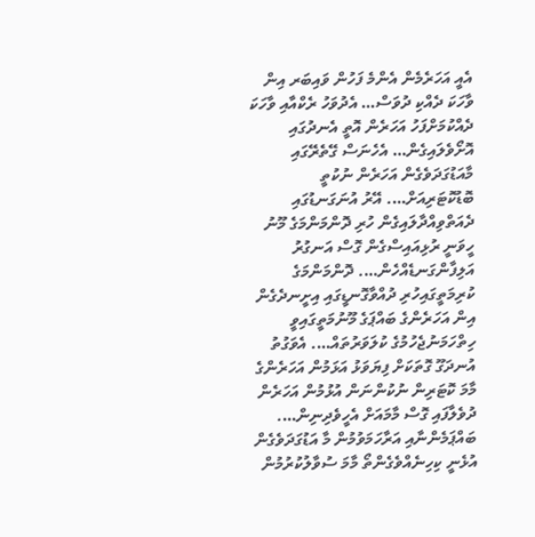އެއީ އަހަރެމެން އެންމެ ފަހުން ވައިބަރ އިން ވާހަކަ ދެއްކި ދުވަސް… އެދުވަހު ރެކްއާއި ވާހަކަ ދެއްކުމަށްފަހު އަހަރެން އޮތީ އެނދުގައި އޮށޯވެލައިގެން… އެހެނަސް ގޭތެރޭގައި މާއަޑުގަދަވެގެން އަހަރެން ނުކުތީ ބޮޑުކޮޓަރިއަށް…. އޭރު އުނަގަނޑުގައި ދެއަތްވިއްދާލައިގެން ހުރި ދޮންމަންމަގެ މޫނު ހީވަނީ ރުޅިއައިސްގެން ގޮސް އަނގުރު އަލިފާންގަނޑެއްހެން…. ދޮންމަންމަގެ ކުރިމަތީގައިހުރި ދުއްވާގޮނޑީގައި އިށީނދެގެން އިން އަހަރެންގެ ބައްޕަގެ މޫނުމަތީގައިވީ ހިތްހަމަނުޖެހުމުގެ ކުލަވަރުތައް…. އެވަގުތު އުނދަގޫ ގޮތަކަށް ފިޔަވަޅު އަޅަމުން އަހަރެންގެ މާމަ ކޮޓަރިން ނުކުންނަން އުޅުމުން އަހަރެން ދުވެލާފައި ގޮސް މާމައަށް އެހީވެދިނިން…. ބައްޕަމެންނާއި އަރާހަމަވުމުން މާ އަޑުގަދަވެގެން އުޅެނީ ކިހިނެއްވެގެންތޯ މާމަ ސުވާލުކުރުމުން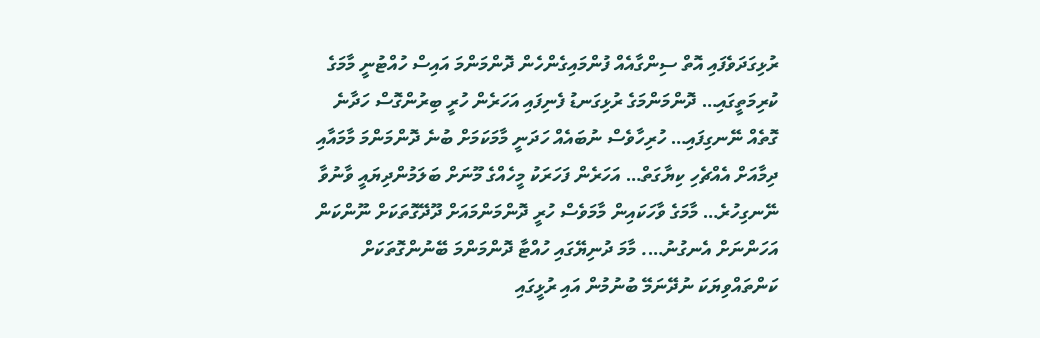ރުޅިގަދަވެފައި އޮތް ސިންގާއެއް ފުންމައިގެންހެން ދޮންމަންމަ އައިސް ހުއްޓުނީ މާމަގެ ކުރިމަތީގައި… ދޮންމަންމަގެ ރުޅިގަނޑު ފެނިފައި އަހަރެން ހުރީ ބިރުންގޮސް ހަދާނެ ގޮތެއް ނޭނގިފައި… ހުރިހާވެސް ނުބައެއް ހަދަނީ މާމަކަމަށް ބުނެ ދޮންމަންމަ މާމައާއި ދިމާއަށް އެއްޗެހި ކިޔާގަތް… އަހަރެން ފަހަރަކު މީހެއްގެ މޫނަށް ބަލަމުންދިޔައީ ވާނުވާ ނޭނގިހުރެ… މާމަގެ ވާހަކައިން މާމަވެސް ހުރީ ދޮންމަންމައަށް ދޫދޭގޮތަކަށް ނޫންކަން އަހަންނަށް އެނގުނު…. މާމަ ދުނިޔޭގައި ހުއްޓާ ދޮންމަންމަ ބޭނުންގޮތަކަށް ކަންތައްވިޔަކަ ނުދޭނަމޭ ބުނުމުން އައި ރުޅީގައި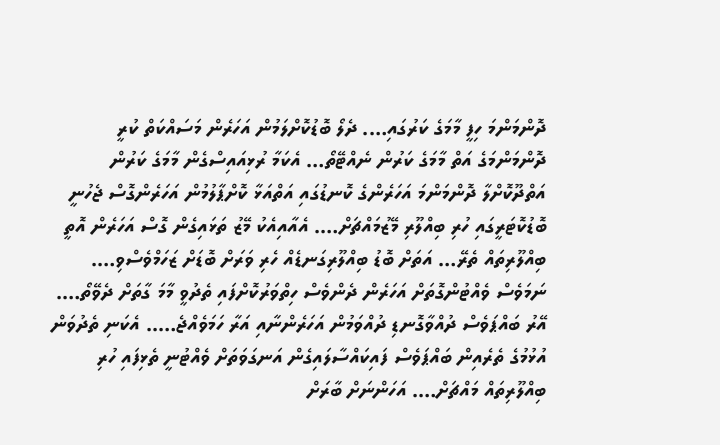ދޮންމަންމަ ހިފީ މާމަގެ ކަރުގައި…. ދެލޯ ބޮޑުކޮށްލަމުން އަހަރެން މަސައްކަތް ކުރީ ދޮންމަންމަގެ އަތް މާމަގެ ކަރުން ނެއްޓޭތޯ… އެކަމާ ރުޅިއައިސްގެން މާމަގެ ކަރުން އަތްދޫކޮށްލާ ދޮންމަންމަ އަހަރެންގެ ކޮނޑުގައި އަތްއަޅާ ކޮށްޕާލުމުން އަހަރެންގޮސް ޖެހުނީ ބޮޑުކޮޓަރީގައި ހުރި ބިއްލޫރި މޭޒުމައްޗަށް…. އެއާއިއެކު މޭޒު ތަޅައިގެން ގޮސް އަހަރެން އޮތީ ބިއްލޫރިތައް ތެރޭ… އަތަށް ބޮޑު ބިއްލޫރިގަނޑެއް ހެރި ވަރަށް ބޮޑަށް ޒަހަމްވެސްވި…. ނަމަވެސް ވެއްޓުންގޮތަށް އަހަރެން ދެންވެސް ހިތްވަރުކޮށްފައި ތެދުވީ މާމަ ގާތަށް ދެވޭތޯ…. އޭރު ބައްޕަވެސް ދުއްވާގޮނޑި ދުއްވަމުން އަހަރެންނާއި އަރާ ހަމަވެއްޖެ….. އެކަނި ތެދުވަން އުޅުމުގެ ތެރެއިން ބައްޕަވެސް ފައިކައްސާލައިގެން އަނގަވަތަށް ވެއްޓުނީ ތެޅިފައި ހުރި ބިއްލޫރިތައް މައްޗަށް…. އަހަންނަށް ބާރަށް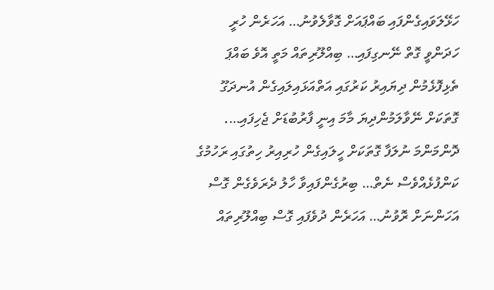ހަޅޭލަވައިގެންފައި ބައްޕައަށް ގޮވާލެވުނު… އަހަރެން ހުރީ ހަދަންވީ ގޮތް ނޭނގިފައި… ބިއްލޫރިތައް މަތީ އޮވެ ބައްޕަ ތެޅިފޮޅެމުން ދިޔައިރު ކަރުގައި އަތްއަޅައިލައިގެން އުނދަގޫ ގޮތަކަށް ނޭވާލަމުންދިޔަ މާމަ އިނީ ފާރުބުޑަށް ޖެހިފައި…. ދޮންމަންމަ ނުލަފާ ގޮތަކަށް ހީލައިގެން ހުރިއިރު ހިތުގައި ރަހުމުގެ ކަންފުޅެއްވެސް ނެތް… ބިރުގެންފައިވާ ހާލު ދެރަވެގެން ގޮސް އަހަންނަށް ރޮވުނު… އަހަރެން ދުވެފައި ގޮސް ބިއްލޫރިތައް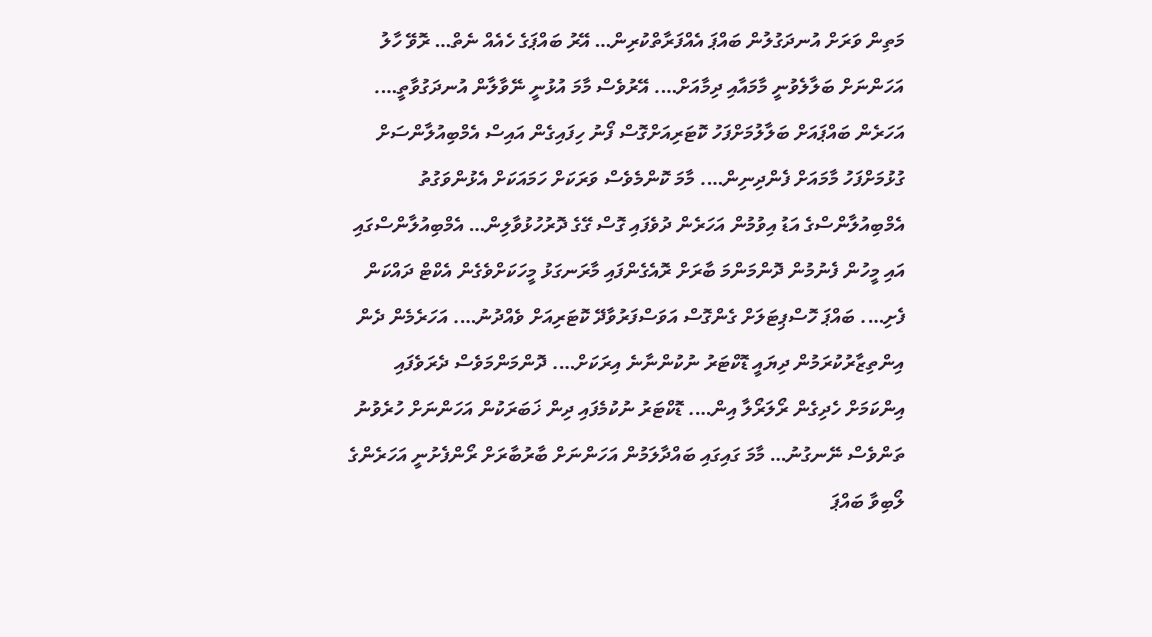މަތިން ވަރަށް އުނދަގުލުން ބައްޕަ އެއްފަރާތްކުރިން… އޭރު ބައްޕަގެ ހެއެއް ނެތް… ރޮވޭ ހާލު އަހަންނަށް ބަލާލެވުނީ މާމައާއި ދިމާއަށް…. އޭރުވެސް މާމަ އުޅުނީ ނޭވާލާން އުނދަގުވާތީ…. އަހަރެން ބައްޕައަށް ބަލާލުމަށްފަހު ކޮޓަރިއަށްގޮސް ފޯނު ހިފައިގެން އައިސް އެމްބިއުލާންސަށް ގުޅުމަށްފަހު މާމައަށް ފެންދިނިން…. މާމަ ކޮންމެވެސް ވަރަކަށް ހަމައަކަށް އެޅުންވަގުތު އެމްބިއުލާންސްގެ އަޑު އިވުމުން އަހަރެން ދުވެފައި ގޮސް ގޭގެ ދޮރުހުޅުވާލިން… އެމްބިއުލާންސްގައި އައި މީހުން ފެނުމުން ދޮންމަންމަ ބާރަށް ރޮއެގެންފައި މާރަނގަޅު މީހަކަށްވެގެން އެކްޓް ދައްކަން ފެށި…. ބައްޕަ ހޮސްޕިޓަލަށް ގެންގޮސް އަވަސްފަރުވާދޭ ކޮޓަރިއަށް ވެއްދުނު…. އަހަރެމެން ދެން އިންތިޒާރުކުރަމުން ދިޔައީ ޑޮކްޓަރު ނުކުންނާނެ އިރަކަށް…. ދޮންމަންމަވެސް ދެރަވެފައި އިންކަމަށް ހެދިގެން ރޯލަރޯލާ އިން…. ޑޮކްޓަރު ނުކުމެފައި ދިން ޚަބަރަކުން އަހަންނަށް ހުރެވުނު ތަންވެސް ނޭނގުނު… މާމަ ގައިގައި ބައްދާލަމުން އަހަންނަށް ބާރުބާރަށް ރޯންފެށުނީ އަހަރެންގެ ލޯބިވާ ބައްޕަ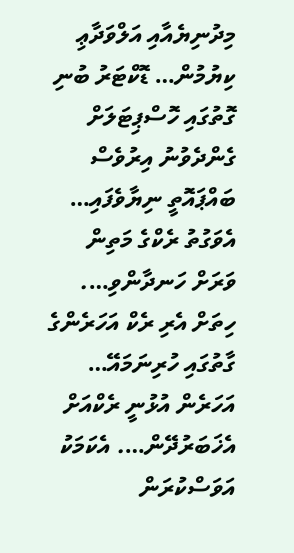މިދުނިޔެއާއި އަލްވަދާޢި ކިޔުމުން… ޑޮކްޓަރު ބުނި ގޮތުގައި ހޮސްޕިޓަލަށް ގެންދެވުނު އިރުވެސް ބައްޕައޮތީ ނިޔާވެފައި… އެވަގުތު ރެކްގެ މަތިން ވަރަށް ހަނދާންވި…. ހިތަށް އެރި ރެކް އަހަރެންގެ ގާތުގައި ހުރިނަމައޭ… އަހަރެން އުޅުނީ ރެކްއަށް އެޚަބަރުދޭން…. އެކަމަކު އަވަސްކުރަން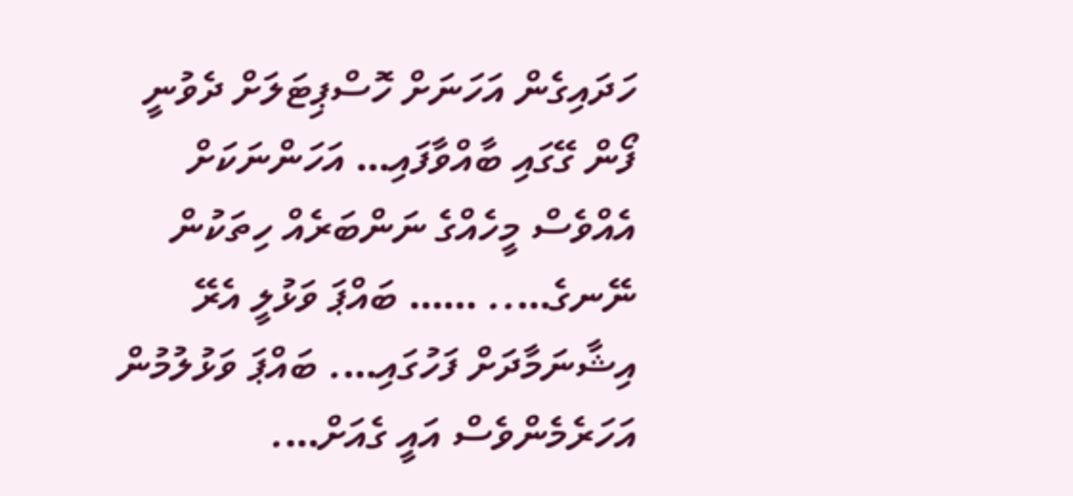ހަދައިގެން އަހަނަށް ހޮސްޕިޓަލަށް ދެވުނީ ފޯން ގޭގައި ބާއްވާފައި… އަހަންނަކަށް އެއްވެސް މީހެއްގެ ނަންބަރެއް ހިތަކުން ނޭނގެ….. …… ބައްޕަ ވަޅުލީ އެރޭ އިޝާނަމާދަށް ފަހުގައި…. ބައްޕަ ވަޅުލުމުން އަހަރެމެންވެސް އައީ ގެއަށް….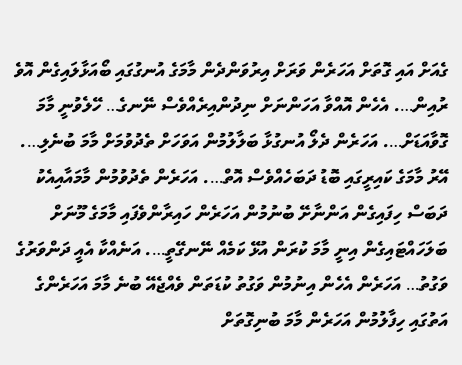ގެއަށް އައި ގޮތަށް އަހަރެން ވަރަށް އިރުވަންދެން މާމަގެ އުނގުގައި ބޯއަޅާލައިގެން އޮވެ ރުއިން…. އެހެން އޮއްވާ އަހަންނަށް ނިދުންއިރެއްވެސް ނޭނގެ… ހޭލެވުނީ މާމަ ގޮވާއަޑަށް…. އަހަރެން ދެލޯ އުނގުޅާ ބަލާލުމުން އަވަހަށް ތެދުވުމަށް މާމަ ބުނެލި…. އޭރު މާމަގެ ކައިރީގައި ބޮޑު ދަބަހެއްވެސް އޮތް…. އަހަރެން ތެދުވުމުން މާމައާއިއެކު ދަބަސް ހިފައިގެން އަންނާށޭ ބުނުމުން އަހަރެން ހައިރާންވެފައި މާމަގެ މޫނަށް ބަލަހައްޓައިގެން އިނީ މާމަ ކުރަން އުޅޭ ކަމެއް ނޭނގޭތީ…. އަނެއްކާ އެއީ ދަންވަރުގެ ވަގުތު… އަހަރެން އެހެން އިނުމުން ވަގުތު ކުޑަތަން ވެއްޖެއޭ ބުނެ މާމަ އަހަރެންގެ އަތުގައި ހިފާލުމުން އަހަރެން މާމަ ބުނިގޮތަށް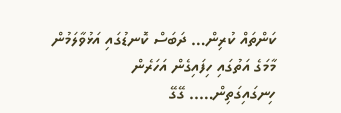ކަންތައް ކުރިން… ދަބަސް ކޮނޑުގައި އަޅުވާލަމުން މާމަގެ އަތުގައި ހިފައިގެން އަހަރެން ހިނގައިގަތިން….. ގޭގޭ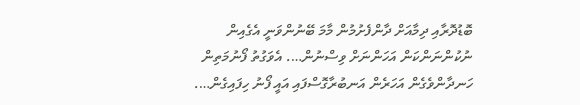ބޮޑުދޮރާއި ދިމާއަށް ދާންފެށުމުން މާމަ ބޭނުންވަނީ އެގެއިން ނުކުންނަންކަން އަހަންނަށް ވިސްނުން…. އެވަގުތު ފޯނުމަތިން ހަނދާންވެގެން އަހަރެން އަނބުރާގޮސްފައި އައީ ފޯނު ހިފައިގެން….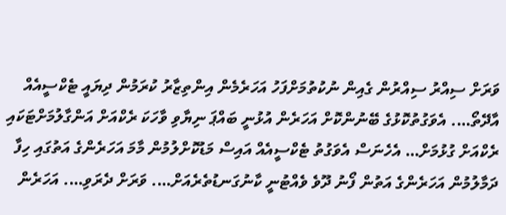ވަރަށް ސިއްރު ސިއްރުން ގެއިން ނުކުތުމަށްފަހު އަހަރެމެން އިންތިޒާރު ކުރަމުން ދިޔައީ ޓެކްސީއެއް އާދޭތޯ…. އެވަގުތުކޮޅުގެ ބޭނުންކޮށް އަހަރެން އުޅުނީ ބައްޕަ ނިޔާވި ވާހަކަ ރެކްއަށް އަންގާލުމަށްޓަކައި ރެކްއަށް ގުޅުމަށް… އެހެނަސް އެވަގުތު ޓެކްސީއެއް އައިސް މަޑުކޮށްލުމުން މާމަ އަހަރެންގެ އަތުގައި ހިފާ ދަމާލުމުން އަހަރެންގެ އަތުން ފޯނު ދޫވެ ވެއްޓުނީ ކާނުގަނޑުތެރެއަށް…. ވަރަށް ދެރަވި…. އަހަރެން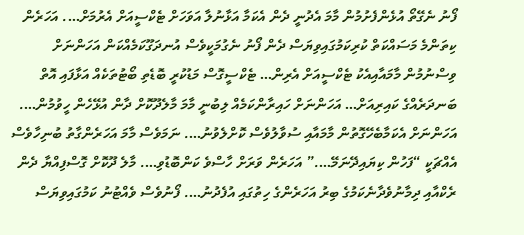ފޯނު ނެގޭތޯ އުޅެންފެށުމުން މާމަ އެދުނީ ދެން އެކަމާ އަޅާނުލާ އަވަހަށް ޓެކްސީއަށް އެރުމަށް…. އަހަރެން ކިތަންމެ މަސައްކަތް ކުރިކަމުގައިވިޔަސް ދެން ފޯނު ނެގުމަކީވެސް އުނދަގޫކަމެއްކަން އަހަންނަށް ވިސްނުމުން މާމައާއިއެކު ޓެކްސީއަށް އެރިން… ޓެކްސީގޮސް މަޑުކުރީ ބޮޑެތި ބޯޓުތަކެއް އަޅާފައި އޮތް ބަނދަރެއްގެ ކައިރިއަށް… އަހަންނަށް ހައިރާންކަމެއް ލިބުނީ މާމަ މާލެދޫކޮށް ދާން އުޅޭހެން ހީވުމުން…. އަހަންނަށް އެކަމާބެހޭގޮތުން މާމައާއި ސުވާލުވެސް ކޮށްލެވުނު…. ނަމަވެސް މާމަ އަހަރެންގާތު ބުނިހާވެސް އެއްޗަކީ “ފަހުން ކިޔައިދޭނަމޭ….” އަހަރެން ވަރަށް ހާސްވެ ކަންބޮޑުވި…. މާލެ ދޫކޮށް ގޮސްފިއްޔާ ދެން ރެކްއާއި ދިމާނުވެދާނެކަމުގެ ބިރު އަހަރެންގެ ހިތުގައި އުފެދުނު…. ފޯނުވެސް ވެއްޓުނު ކަމުގައިވިޔަސް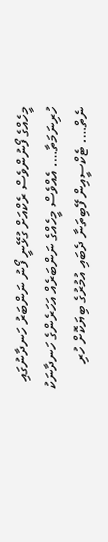މީހެއްގެ ފޯނުންވެސް ރެކްއަށް ގުޅޭނީ ފޯނު ނަންބަރު ހަނދާނުގައި ހުރިނަމަތާ…. އެއްވެސް މީހެއްގެ ނަންބަރެއް އަހަރެންގެ ހަނދާނަކު ނެތް…. ޓެކްސީއިން ފޭބިތަނާ ދެބައި އުމުރުގެ ބިޔަކޮށް ހުރި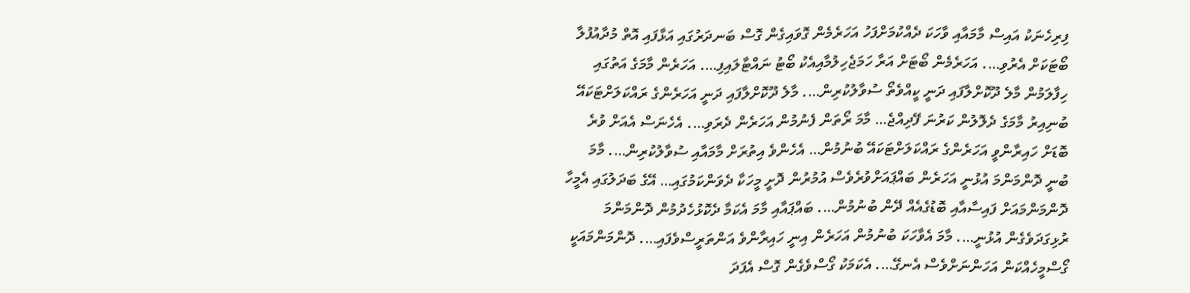ފިރިހެނަކު އައިސް މާމައާއި ވާހަކަ ދެއްކުމަށްފަހު އަހަރެމެން ގޮވައިގެން ގޮސް ބަނދަރުގައި އަޅާފައި އޮތް މުދާއުފުލާ ބޯޓަކަށް އެރުވި…. އަހަރެމެން ބޯޓަށް އަރާ ހަމަޖެހިލުމާއިއެކު ބޯޓު ނައްޓާލައިފި…. އަހަރެން މާމަގެ އަތުގައި ހިފާލަމުން މާލެ ދޫކޮށްލާފައި ދަނީ ކީއްވެތޯ ސުވާލުކުރިން…. މާލެ ދޫކޮށްލާފައި ދަނީ އަހަރެންގެ ރައްކަލަށްޓަކައޭ ބުނިއިރު މާމަގެ ދެލޮލުން ކަރުނަ ފޭދިއްޖެ… މާމަ ރޯތަން ފެނުމުން އަހަރެން ދެރަވި…. އެހެނަސް އެއަށް ވުރެ ބޮޑަށް ހައިރާންވީ އަހަރެންގެ ރައްކަލަށްޓަކައޭ ބުނުމުން… އެހެންވެ އިތުރަށް މާމައާއި ސުވާލުކުރިން…. މާމަ ބުނީ ދޮންމަންމަ އުޅުނީ އަހަރެން ބައްޕައަށްވުރެވެސް އުމުރުން ދޮށީ މީހަކާ ދެވަންކަމުގައި… އޭގެ ބަދަލުގައި އެމީހާ ދޮންމަންމައަށް ފައިސާއާއި ބޮޑުގެއެއް ދޭން ބުނުމުން…. ބައްޕައާއި މާމަ އެކަމާ ދެކޮޅުހެދުމުން ދޮންމަންމަ ރުޅިގަދަވެގެން އުޅުނީ…. މާމަ އެވާހަކަ ބުނުމުން އަހަރެން އިނީ ހައިރާންވެ އަންތަރީސްވެފައި…. ދޮންމަންމައަކީ ގޯސްމީހެއްކަން އަހަންނަށްވެސް އެނގޭ…. އެކަމަކު ގޯސްވެގެން ގޮސް އެފަދަ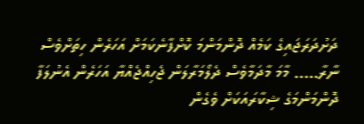ދަށުދަރަޖައިގެ ކަމެއް ދޮންމަންމަ ކޮށްފާނެކަމަށް އަހަރެން ހިތަށްވެސް ނާރާ….. މާމަ މާދަމާވެސް ދެލޯމަރާލަން ޖެހިއްޖެއްޔާ އަހަރެން އެނުލަފާ ދޮންމަންމަގެ ޝިކާރައަކަށް ވެގެން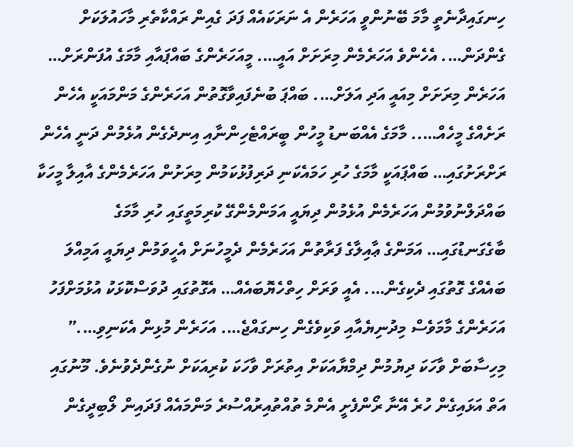ހިނގައިދާނެތީ މާމަ ބޭނުންވީ އަހަރެން އެ ނަރަކައެއް ފަދަ ގެއިން ރައްކާތެރި މާހައުލަކަށް ގެންދަން…. އެހެންވެ އަހަރެމެން މިރަށަށް އައީ…. މީއަހަރެންގެ ބައްޕައާއި މާމަގެ އުފަންރަށް… އަހަރެން މިރަށަށް މިއައީ އަދި އަލަށް…. ބައްޕަ ބުނެފައިވާގޮތުން އަހަރެންގެ މަންމައަކީ އެހެން ރަށެއްގެ މީހެއް….. މާމަގެ އެއްބަނޑު މީހުން ބީރައްޓެހިންނާއި އިނދެގެން އުޅެމުން ދަނީ އެހެން ރަށްރަށުގައި… ބައްޕައަކީ މާމަގެ ހުރި ހަމައެކަނި ދަރިފުޅުކަމުން މިރަށުން އަހަރެމެންގެ އާއިލާ މީހަކާ ބައްދަލްނުވުމުން އަހަރެމެން އުޅެމުން ދިޔައީ އަމަންމެންގޭ ކުރިމަތީގައި ހުރި މާމަގެ ބާގެގަނޑުގައި… އަމަންގެ ޢާއިލާގެ ފަރާތުން އަހަރެމެން ދެމީހުނަށް އެހީވަމުން ދިޔައީ އަމިއްލަ ބައެއްގެ ގޮތުގައި ދެކިގެން…. އެއީ ވަރަށް ހިތްހެޔޮބައެއް… އެގޮތުގައި ދުވަސްކޮޅަކު އުޅުމަށްފަހު އަހަރެންގެ މާމަވެސް މިދުނިޔެއާއި ވަކިވެގެން ހިނގައްޖެ…. އަހަރެން މުޅިން އެކަނިވި….”
މިހިސާބަށް ވާހަކަ ދިޔުމުން ދިމްޔާއަކަށް އިތުރަށް ވާހަކަ ކުރިއަކަށް ނުގެންދެވުނެވެ. މޫނުގައި އަތް އަޅައިގެން ހުރެ އޭނާ ރޯންފެށީ އެންމެ ތުއްތުއިރުއްސުރެ މަންމައެއް ފަދައިން ލޯބިދީގެން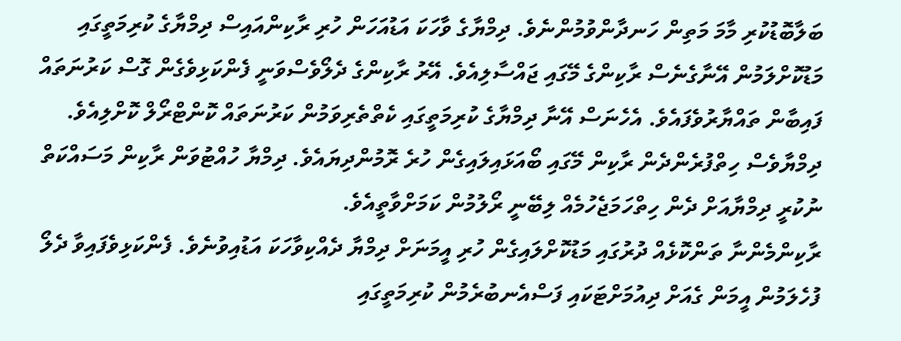ބަލާބޮޑުކުރި މާމަ މަތިން ހަނދާންވުމުންނެވެ. ދިމްޔާގެ ވާހަކަ އަޑުއަހަން ހުރި ރާކިންއައިސް ދިމްޔާގެ ކުރިމަތީގައި މަޑުކޮށްލަމުން އޭނާގެނެސް ރާކިންގެ މޭގައި ޖައްސާލިއެވެ. އޭރު ރާކިންގެ ދެލޯވެސްވަނީ ފެންކަޅިވެގެން ގޮސް ކަރުނަތައް ފައިބާން ތައްޔާރުވެފައެވެ. އެހެނަސް އޭނާ ދިމްޔާގެ ކުރިމަތީގައި ކެތްތެރިވަމުން ކަރުނަތައް ކޮންޓްރޯލް ކޮށްލިއެވެ. ދިމްޔާވެސް ހިތްފުރެންދެން ރާކިން މޭގައި ބޯއަޅައިލައިގެން ހުރެ ރޮމުންދިޔައެވެ. ދިމްޔާ ހުއްޓުވަން ރާކިން މަސައްކަތް ނުކުރީ ދިމްޔާއަށް ދެން ހިތްހަމަޖެހުމެއް ލިބޭނީ ރޯލުމުން ކަމަށްވާތީއެވެ.
ރާކިންމެންނާ ތަންކޮޅެއް ދުރުގައި މަޑުކޮށްލައިގެން ހުރި އީމަނަށް ދިމްޔާ ދެއްކިވާހަކަ އަޑުއިވުނެވެ. ފެންކަޅިވެފައިވާ ދެލޯ ފުހެލަމުން އީމަން ގެއަށް ދިއުމަށްޓަކައި ފަސްއެނބުރެމުން ކުރިމަތީގައި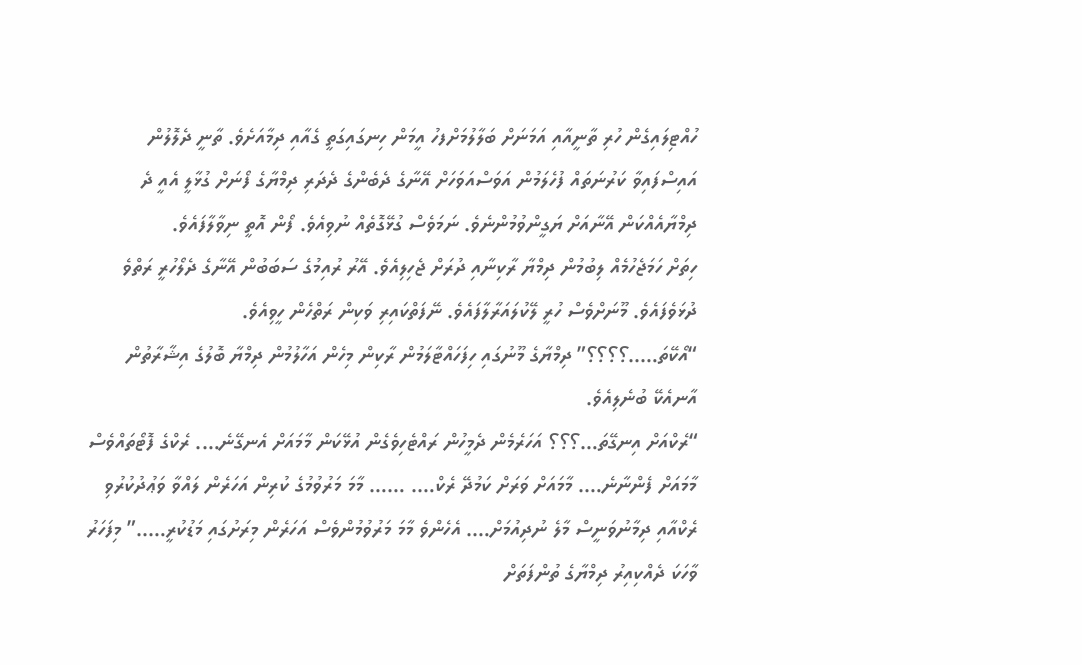ހުއްޓިލައިގެން ހުރި ތާނީއާއި އަމަނަށް ބަލާލުމަށްފހު އީމަން ހިނގައިގަތީ ގެއާއި ދިމާއަށެވެ. ތާނީ ދެލޮލުން އައިސްފައިވާ ކަރުނަތައް ފުހެލަމުން އަވަސްއަވަހަށް އޭނާގެ ދެބެންގެ ދެދަރި ދިމްޔާގެ ފޯނަށް ގުޅާލީ އެއީ ދެ ދިމްޔާއެއްކަން އޭނާއަށް ޔަގީންވުމުންނެވެ. ނަމަވެސް ގުޅޭގޮތެއް ނުވިއެވެ. ފޯން އޮތީ ނިވާލާފައެވެ.
ހިތަށް ހަމަޖެހުމެއް ލިބުމުން ދިމްޔާ ރާކިނާއި ދުރަށް ޖެހިލިއެވެ. އޭރު ރުއިމުގެ ސަބަބުން އޭނާގެ ދެލޯހުރީ ރަތްވެ ދުޅަވެފައެވެ. މޫނަށްވެސް ހުރީ ލޭކުލައަރާލާފައެވެ. ނޭފަތްކައިރި ވަކިން ރަތްހެން ހީވިއެވެ.
“އޯކޭތަ…..؟؟؟؟” ދިމްޔާގެ މޫނުގައި ހިފަހައްޓާލަމުން ރާކިން މިހެން އަހާލުމުން ދިމްޔާ ބޮލުގެ އިޝާރާތުން އާނއެކޭ ބުނެލިއެވެ.
“ރެކްއަށް އިނގޭތަ…؟؟؟ އަހަރެމެން ދެމީހުން ރައްޓެހިވެގެން އުޅޭކަން މާމައަށް އެނގޭނެ…. ރެކްގެ ފޮޓޯތައްވެސް މާމައަށް ފެންނާނެ…. މާމައަށް ވަރަށް ކަމުދޭ ރެކް…. …… މާމަ މަރުވުމުގެ ކުރިން އަހަރެން ލައްވާ ވަޢުދުކުރުވި ރެކްއާއި ދިމާނުވަނީސް މާލެ ނުދިއުމަށް…. އެހެންވެ މާމަ މަރުވުމުންވެސް އަހަރެން މިރަށުގައި މަޑުކުރީ…..” މިފަހަރު ވާހަކަ ދެއްކިއިރު ދިމްޔާގެ ތުންފަތަށް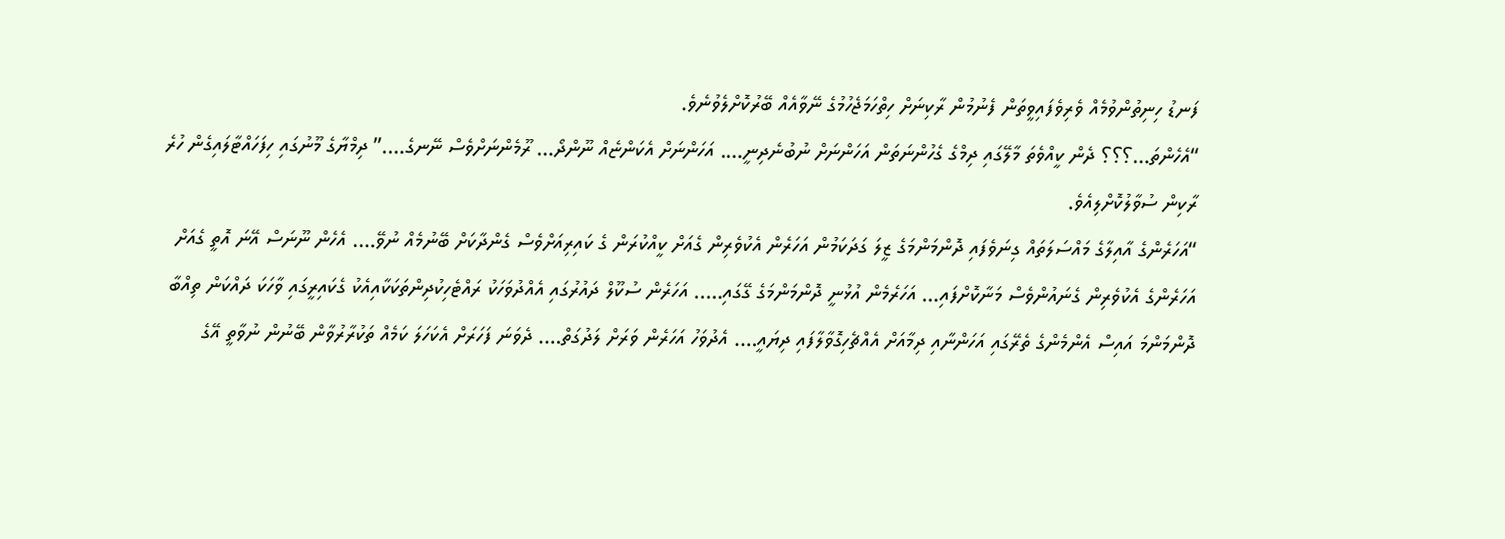ފަނޑު ހިނިތުންވުމެއް ވެރިވެފައިވީތަން ފެނުމުން ރާކިނަށް ހިތްހަމަޖެހުމުގެ ނޭވާއެއް ބޭރުކޮށްލެވުނެވެ.
“އެހެންތަ…؟؟؟ ދެން ކީއްވެތަ މާލޭގައި ދިމްގެ ގެހުންނަތަން އަހަންނަށް ނުބުނެދިނީ…. އަހަންނަށް އެކަންޏެއް ނޫންދޯ… ރޫމެންނަށްވެސް ނޭނގެ….” ދިމްޔާގެ މޫނުގައި ހިފަހައްޓާލައިގެން ހުރެ ރާކިން ސުވާލުކޮށްލިއެވެ.
“އަހަރެންގެ އާއިލާގެ މައްސަލަތައް ގިނަވެފައި ދޮންމަންމަގެ ޒީލަ ގަދަކަމުން އަހަރެން އެކުވެރިން ގެއަށް ކީއްކުރަން ގެ ކައިރިއަށްވެސް ގެންދާކަށް ބޭނުމެއް ނުވޭ…. އެހެން ނޫނަސް އޭނަ އޮތީ ގެއަށް އަހަރެންގެ އެކުވެރިން ގެނައުންވެސް މަނާކޮށްފައި… އަހަރެމެން އުޅުނީ ދޮންމަންމަގެ ގޭގައި….. އަހަރެން ސުކޫލް ދައުރުގައި އެއްދުވަހަކު ރައްޓެހިކުދިންތަކަކާއިއެކު ގެކައިރީގައި ވާހަކަ ދައްކަން ތިއްބާ ދޮންމަންމަ އައިސް އެންމެންގެ ތެރޭގައި އަހަންނާއި ދިމާއަށް އެއްޗެހިގޮވާލާފައި ދިޔައީ…. އެދުވަހު އަހަރެން ވަރަށް ލަދުގަތް…. ދެވަނަ ފަހަރަށް އެކަހަލަ ކަމެއް ތަކުރާރުވާން ބޭނުން ނުވާތީ އޭގެ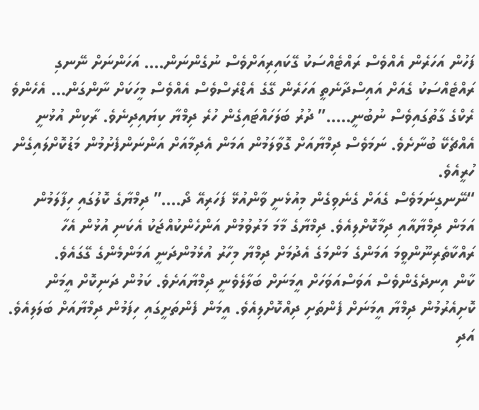ފަހުން އަހަރެން އެއްވެސް ރައްޓެއްސަކު ގޭކައިރިއަށްވެސް ނުގެންނަން…. އަހަންނަށް ނޭނގި ރައްޓެއްސަކު ގެއަށް އައިސްދާނެތީ އަހަރެން ގޭގެ އެޑްރެސްވެސް އެއްވެސް މީހަކަށް ނާންގަން… އެހެންވެ ރެކްގެ ގާތުގައިވެސް ނުބުނީ…..” ދުރު ބަލަހައްޓައިގެން ހުރެ ދިމްޔާ ކިޔައިދިނެވެ. ރާކިން އުޅުނީ އެއްޗެކޭ ބުނާށެވެ. ނަމަވެސް ދިމްޔާއަށް ގޮވާލަމުން އަމަން އެދިމާއަށް އަންނަންފެށުމުން މަޑުކޮށްލައިގެން ހުރީއެވެ.
“ނޭނގިނަމަވެސް ގެއަށް ގެނެވިގެން މިއުޅެނީ ވާންއުޅޭ ފަހަރިއޭ ދޯ….” ދިމްޔާގެ ކޮލުގައި ހިފާލަމުން އަމަން ދިމްޔާއާއި ދިމާކޮށްލިއެވެ. ދިމްޔާގެ މާމަ މަރުވުމުން އަންހެންކުއްޖަކު އެކަނި އުޅުން އެހާ ރައްކާތެރިނޫންވީމަ އަމަންގެ މަންމަގެ އެދުމަށް ދިމްޔާ މިހާރު އުޅެމުންދަނީ އަމަންމެންގެ ގޭގައެވެ.
ކާން އިނދެގެންވެސް އަވަސްއަވަހަށް އީމަނަށް ބަލާލެވެނީ ދިމްޔާއަށެވެ. ކަމުން ދަނިކޮށް އީމަން ކޮށިއެރުމުން ދިމްޔާ އީމަނަށް ފެންތަށި ދިއްކޮށްލިއެވެ. އީމަން ފެންތަށީގައި ހިފަމުން ދިމްޔާއަށް ބަލަލިއެވެ. އަދި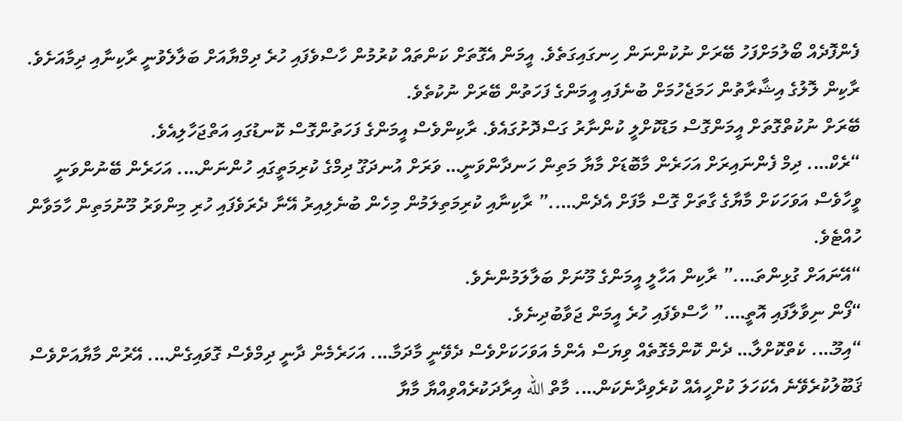ފެންފޮދެއް ބޯލުމަށްފަހު ބޭރަށް ނުކުންނަން ހިނގައިގަތެވެ. އީމަން އެގޮތަށް ކަންތައް ކުރުމުން ހާސްވެފައި ހުރެ ދިމްޔާއަށް ބަލާލެވުނީ ރާކިނާއި ދިމާއަށެވެ. ރާކިން ލޮލުގެ އިޝާރާތުން ހަމަޖެހުމަށް ބުނެފައި އީމަންގެ ފަހަތުން ބޭރަށް ނުކުތެވެ.
ބޭރަށް ނުކުތްގޮތަށް އީމަންގޮސް މަޑުކޮށްލީ ކުންނާރު ގަސްދޮށުގައެވެ. ރާކިންވެސް އީމަންގެ ފަހަތުންގޮސް ކޮނޑުގައި އަތްޖަހާލިއެވެ.
“ރެކް…. ދިމް ފެންނައިރަށް އަހަރެން މާބޮޑަށް މާޔާ މަތިން ހަނދާންވަނީ… ވަރަށް އުނދަގޫ ދިމްގެ ކުރިމަތީގައި ހުންނަން…. އަހަރެން ބޭނުންވަނީ ވީހާވެސް އަވަހަކަށް މާޔާގެ ގާތަށް ގޮސް މާފަށް އެދެން…..” ރާކިނާއި ކުރިމަތިލަމުން މިހެން ބުނެލިއިރު އޭނާ ދެރަވެފައި ހުރި މިންވަރު މޫނުމަތިން ހާމަވާން ހުއްޓެވެ.
“އޭނައަށް ގުޅިންތަ….” ރާކިން އަހާލީ އީމަންގެ މޫނަށް ބަލާލަމުންނެވެ.
“ފޯން ނިވާލާފައި އޮތީ….” ހާސްވެފައި ހުރެ އީމަން ޖަވާބުދިނެވެ.
“އިމޫ…. ކެތްކޮށްލާ… ދެން ކޮންމެގޮތެއް ވިޔަސް އެންމެ އަވަހަކަށްވެސް ދެވޭނީ މާދަމާ…. އަހަރެމެން ދާނީ ދިމްވެސް ގޮވައިގެން…. އޭރުން މާޔާއަށްވެސް ޤަބޫލުކުރެވޭނެ އެކަހަލަ ކުށްހީއެއް ކުރެވިދާނެކަން…. މާތް الله އިރާދަކުރެއްވިއްޔާ މާޔާ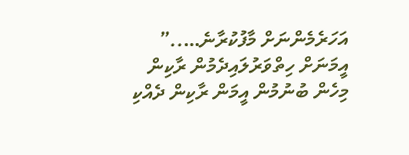އަހަރެމެންނަށް މާފުކުރާނެ…..” އީމަނަށް ހިތްވަރުލައިދެމުން ރާކިން މިހެން ބުނުމުން އީމަން ރާކިން ދެއްކި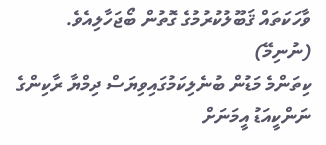ވާހަކަތައް ޤަބޫލުކުރުމުގެ ގޮތުން ބޯޖަހާލިއެވެ.
(ނުނިމޭ)
ކިތަންމެ މަޑުން ބުނެލިކަމުގައިވިޔަސް ދިމްޔާ ރާކިންގެ ނަންކީއަޑު އީމަނަށް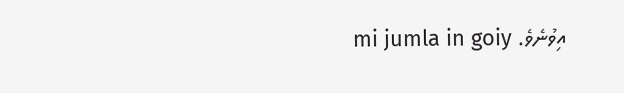އިވުނެވެ. mi jumla in goiy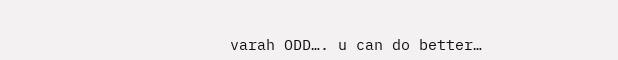varah ODD…. u can do better…